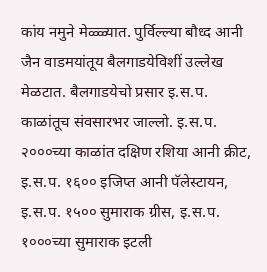कांय नमुने मेळ्ळ्यात. पुर्विल्ल्या बौध्द आनी जैन वाडमयांतूय बैलगाडयेविशीं उल्लेख मेळटात. बैलगाडयेचो प्रसार इ.स.प. काळांतूच संवसारभर जाल्लो. इ.स.प. २०००च्या काळांत दक्षिण रशिया आनी क्रीट, इ.स.प. १६०० इजिप्त आनी पॅलेस्टायन, इ.स.प. १५०० सुमाराक ग्रीस, इ.स.प. १०००च्या सुमाराक इटली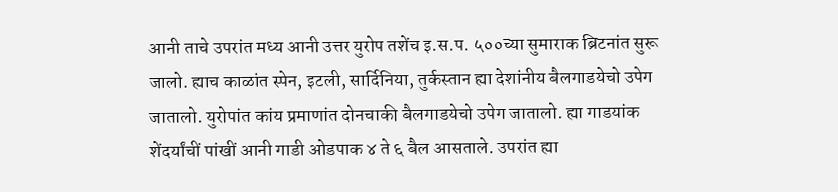आनी ताचे उपरांत मध्य आनी उत्तर युरोप तशेंच इ.स.प. ५००च्या सुमाराक ब्रिटनांत सुरू जालो. ह्याच काळांत स्पेन, इटली, सार्दिनिया, तुर्कस्तान ह्या देशांनीय बैलगाडयेचो उपेग जातालो. युरोपांत कांय प्रमाणांत दोनचाकी बैलगाडयेचो उपेग जातालो. ह्या गाडयांक शेंदर्यांचीं पांखीं आनी गाडी ओडपाक ४ ते ६ बैल आसताले. उपरांत ह्या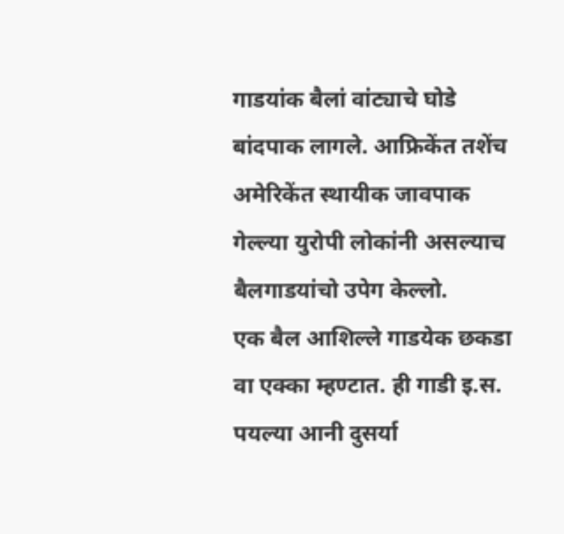गाडयांक बैलां वांट्याचे घोडे बांदपाक लागले. आफ्रिकेंत तशेंच अमेरिकेंत स्थायीक जावपाक गेल्ल्या युरोपी लोकांनी असल्याच बैलगाडयांचो उपेग केल्लो.
एक बैल आशिल्ले गाडयेक छकडा वा एक्का म्हण्टात. ही गाडी इ.स. पयल्या आनी दुसर्या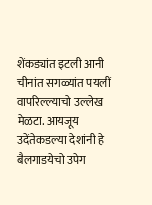शेंकड्यांत इटली आनी चीनांत सगळ्यांत पयलीं वापरिल्ल्याचो उल्लेख मेळटा. आयजूय उदेंतेकडल्या देशांनी हे बैलगाडयेचो उपेग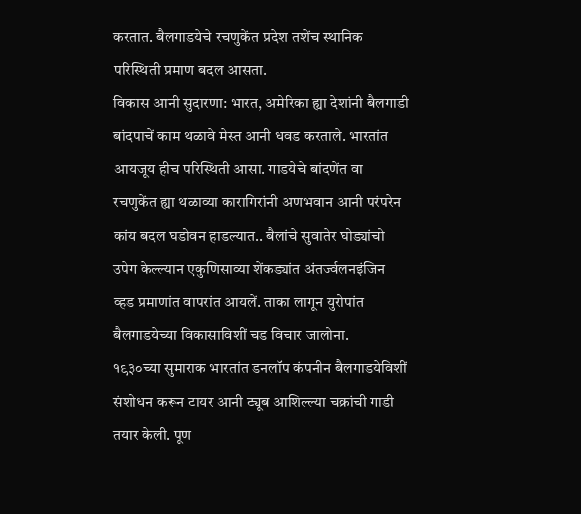करतात. बैलगाडयेचे रचणुकेंत प्रदेश तशेंच स्थानिक परिस्थिती प्रमाण बदल आसता.
विकास आनी सुदारणा: भारत, अमेरिका ह्या देशांनी बैलगाडी बांदपाचें काम थळावे मेस्त आनी धवड करताले. भारतांत आयजूय हीच परिस्थिती आसा. गाडयेचे बांदणेंत वा रचणुकेंत ह्या थळाव्या कारागिरांनी अणभवान आनी परंपरेन कांय बदल घडोवन हाडल्यात.. बैलांचे सुवातेर घोड्यांचो उपेग केल्ल्यान एकुणिसाव्या शेंकड्यांत अंतर्ज्वलनइंजिन व्हड प्रमाणांत वापरांत आयलें. ताका लागून युरोपांत बैलगाडयेच्या विकासाविशीं चड विचार जालोना.
१९३०च्या सुमाराक भारतांत डनलॉप कंपनीन बैलगाडयेविशीं संशोधन करून टायर आनी ट्यूब आशिल्ल्या चक्रांची गाडी तयार केली. पूण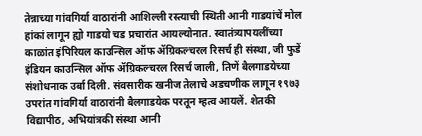तेन्नाच्या गांवगिर्या वाठारांनी आशिल्ली रस्त्याची स्थिती आनी गाडयांचें मोल हांकां लागून ह्यो गाडयो चड प्रचारांत आयल्योनात. स्वातंत्र्यापयलींच्या काळांत इंपिरियल काउन्सिल ऑफ ॲग्रिकल्चरल रिसर्च ही संस्था, जी फुडें इंडियन काउन्सिल ऑफ ॲग्रिकल्चरल रिसर्च जाली, तिणें बैलगाडयेच्या संशोधनाक उर्बा दिली. संवसारीक खनीज तेलाचे अडचणीक लागून १९७३ उपरांत गांवगिर्या वाठारांनी बैलगाडयेक परतून म्हत्व आयलें. शेतकी विद्यापीठ, अभियांत्रकी संस्था आनी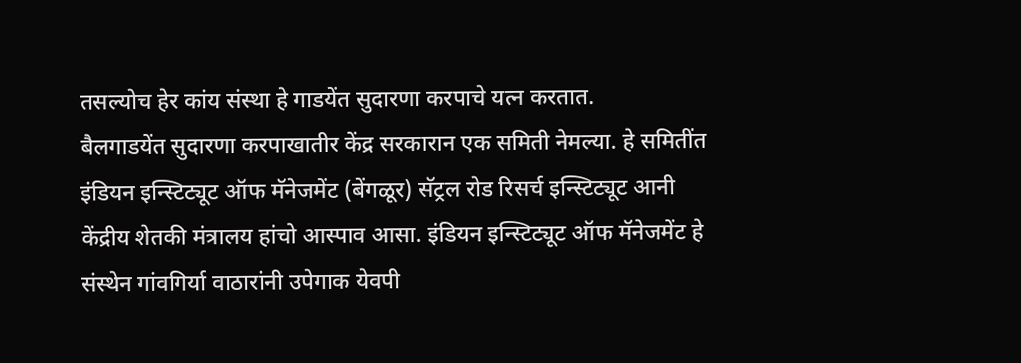तसल्योच हेर कांय संस्था हे गाडयेंत सुदारणा करपाचे यत्न करतात.
बैलगाडयेंत सुदारणा करपाखातीर केंद्र सरकारान एक समिती नेमल्या. हे समितींत इंडियन इन्स्टिट्यूट ऑफ मॅनेजमेंट (बेंगळूर) सॅट्रल रोड रिसर्च इन्स्टिट्यूट आनी केंद्रीय शेतकी मंत्रालय हांचो आस्पाव आसा. इंडियन इन्स्टिट्यूट ऑफ मॅनेजमेंट हे संस्थेन गांवगिर्या वाठारांनी उपेगाक येवपी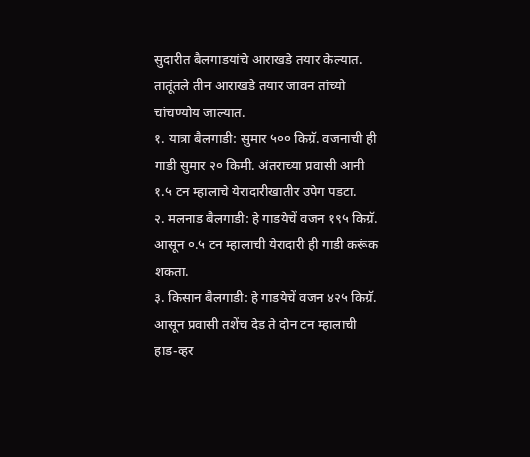सुदारीत बैलगाडयांचे आराखडे तयार केल्यात. तातूंतले तीन आराखडे तयार जावन तांच्यो चांचण्योय जाल्यात.
१. यात्रा बैलगाडी: सुमार ५०० किग्रॅ. वजनाची ही गाडी सुमार २० किमी. अंतराच्या प्रवासी आनी १.५ टन म्हालाचे येरादारीखातीर उपेग पडटा.
२. मलनाड बैलगाडी: हे गाडयेचें वजन १९५ किग्रॅ. आसून ०.५ टन म्हालाची येरादारी ही गाडी करूंक शकता.
३. किसान बैलगाडी: हे गाडयेचें वजन ४२५ किग्रॅ. आसून प्रवासी तशेंच देड ते दोन टन म्हालाची हाड-व्हर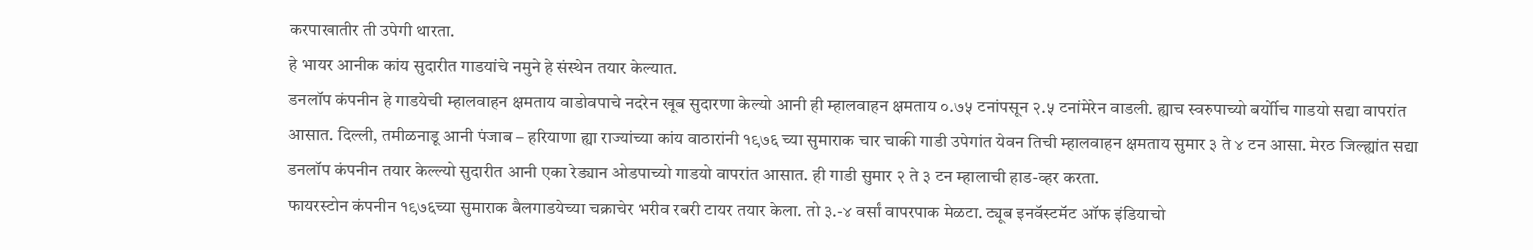करपाखातीर ती उपेगी थारता.
हे भायर आनीक कांय सुदारीत गाडयांचे नमुने हे संस्थेन तयार केल्यात.
डनलॉप कंपनीन हे गाडयेची म्हालवाहन क्षमताय वाडोवपाचे नदरेन खूब सुदारणा केल्यो आनी ही म्हालवाहन क्षमताय ०.७५ टनांपसून २.५ टनांमेरेन वाडली. ह्याच स्वरुपाच्यो बर्योीच गाडयो सद्या वापरांत आसात. दिल्ली, तमीळनाडू आनी पंजाब – हरियाणा ह्या राज्यांच्या कांय वाठारांनी १९७६ च्या सुमाराक चार चाकी गाडी उपेगांत येवन तिची म्हालवाहन क्षमताय सुमार ३ ते ४ टन आसा. मेरठ जिल्ह्यांत सद्या डनलॉप कंपनीन तयार केल्ल्यो सुदारीत आनी एका रेड्यान ओडपाच्यो गाडयो वापरांत आसात. ही गाडी सुमार २ ते ३ टन म्हालाची हाड-व्हर करता.
फायरस्टोन कंपनीन १९७६च्या सुमाराक बैलगाडयेच्या चक्राचेर भरीव रबरी टायर तयार केला. तो ३.-४ वर्सां वापरपाक मेळटा. ट्यूब इनवॅस्टमॅट ऑफ इंडियाचो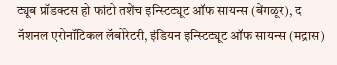ट्यूब प्रॉडक्टस हो फांटो तशेंच इन्स्टिट्यूट ऑफ सायन्स (बेंगळूर), द नॅशनल एरोनॉटिकल लॅबोरेटरी, इंडियन इन्स्टिट्यूट ऑफ सायन्स (मद्रास)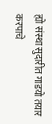ह्यो संस्था सुदारीत गाडयो तयार करपाचे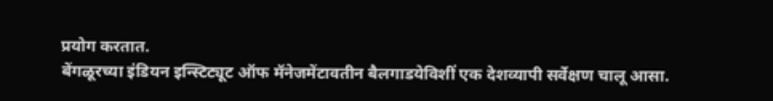प्रयोग करतात.
बेंगळूरच्या इंडियन इन्स्टिट्यूट ऑफ मॅनेजमेंटावतीन बैलगाडयेविशीं एक देशव्यापी सर्वेक्षण चालू आसा.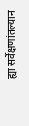ह्या सर्वेक्षणांतल्यान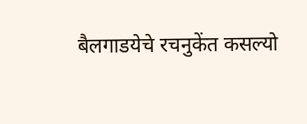बैलगाडयेचे रचनुकेंत कसल्यो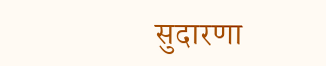सुदारणा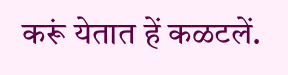करूं येतात हें कळटलें.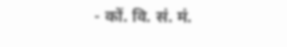- कों. वि. सं. मं.